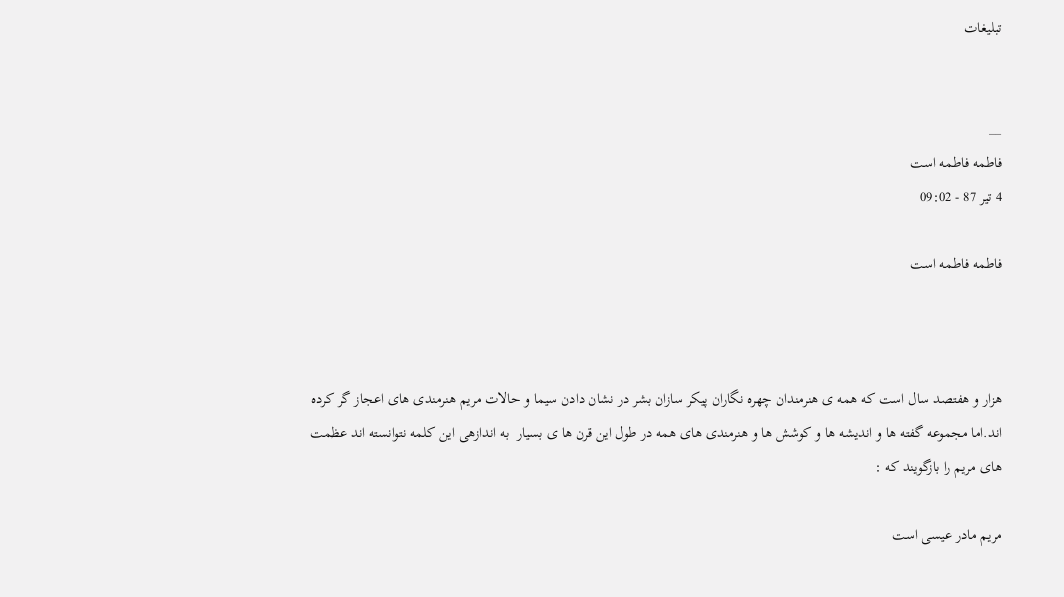تبلیغات


__
فاطمه فاطمه است
4 تیر 87 - 09:02

فاطمه فاطمه است



هزار و هفتصد سال است که همه ی هنرمندان چهره نگاران پیکر سازان بشر در نشان دادن سیما و حالات مریم هنرمندی های اعجاز گر کرده اند.اما مجموعه گفته ها و اندیشه ها و کوشش ها و هنرمندی های همه در طول این قرن ها ی بسیار  به اندازهی این کلمه نتوانسته اند عظمت های مریم را بازگویند که :

مریم مادر عیسی است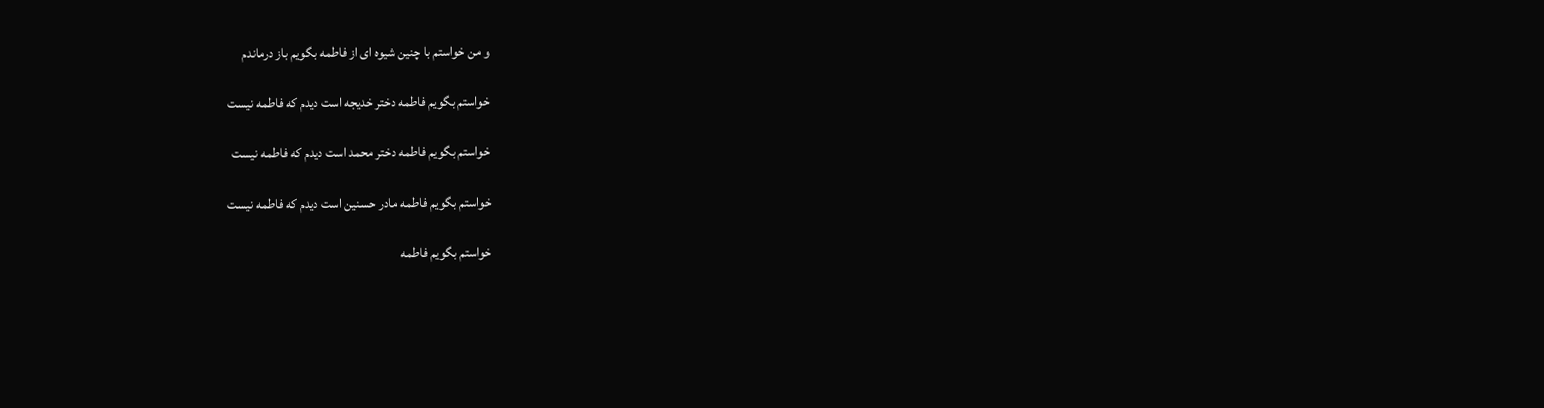و من خواستم با چنین شیوه ای از فاطمه بگویم باز درماندم

خواستم بگویم فاطمه دختر خدیجه است دیدم که فاطمه نیست

خواستم بگویم فاطمه دختر محمد است دیدم که فاطمه نیست

خواستم بگویم فاطمه مادر حسنین است دیدم که فاطمه نیست

خواستم بگویم فاطمه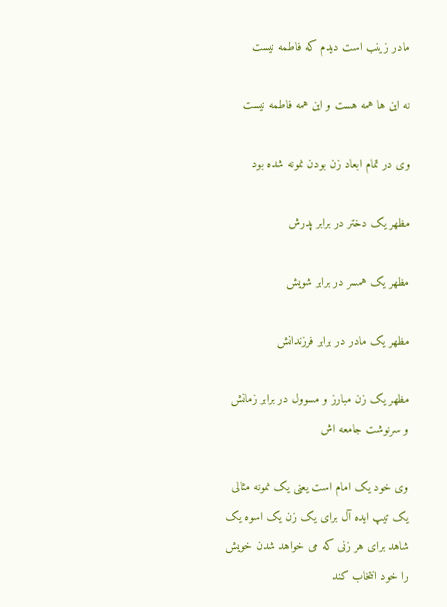مادر زینب است دیدم که فاطمه نیست

نه این ها همه هست و این همه فاطمه نیست

وی در تمام ابعاد زن بودن نمونه شده بود

مظهر یک دختر در برابر پدرش

مظهر یک همسر در برابر شویش

مظهر یک مادر در برابر فرزندانش

مظهر یک زن مبارز و مسوول در برابر زمانش و سرنوشت جامعه اش

وی خود یک امام است یعنی یک نمونه مثالی یک تیپ ایده آل برای یک زن یک اسوه یک شاهد برای هر زنی که می خواهد شدن خویش را خود انتخاب کند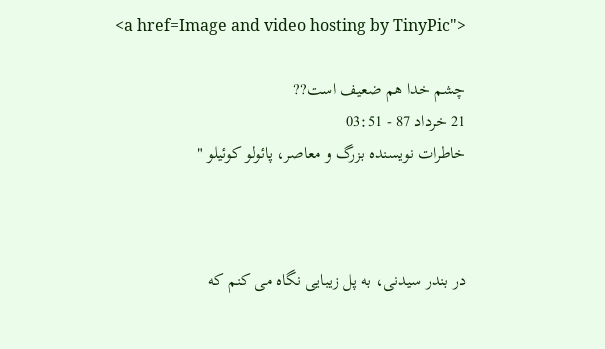<a href=Image and video hosting by TinyPic">

چشم خدا هم ضعیف است??
21 خرداد 87 - 03:51
خاطرات نویسنده بزرگ و معاصر، پائولو كوئیلو "



در بندر سیدنى، به پل زیبایى نگاه مى كنم كه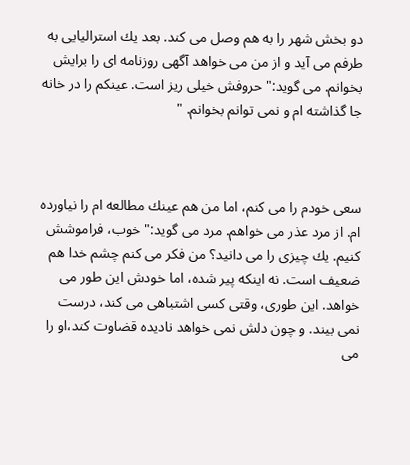دو بخش شهر را به هم وصل مى كند. بعد یك استرالیایى به طرفم مى آید و از من مى خواهد آگهى روزنامه اى را برایش بخوانم. مى گوید:" حروفش خیلى ریز است. عینكم را در خانه جا گذاشته ام و نمى توانم بخوانم. "



سعی خودم را مى كنم، اما من هم عینك مطالعه ام را نیاورده ام. از مرد عذر مى خواهم. مرد می گوید:" خوب، فراموشش كنیم. یك چیزی را می دانید؟ من فكر می كنم چشم خدا هم ضعیف است. نه اینكه پیر شده، اما خودش این طور می خواهد. این طوری، وقتی كسی اشتباهی می كند، درست نمی بیند. و چون دلش نمی خواهد نادیده قضاوت كند،او را می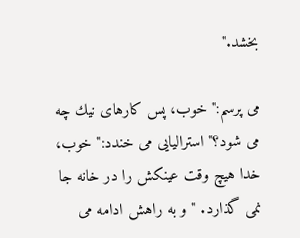بخشد."

می پرسم:" خوب، پس كارهای نیك چه می شود؟‌" استرالیایی می خندد:" خوب، خدا هیچ وقت عینكش را در خانه جا نمی گذارد. " و به راهش ادامه می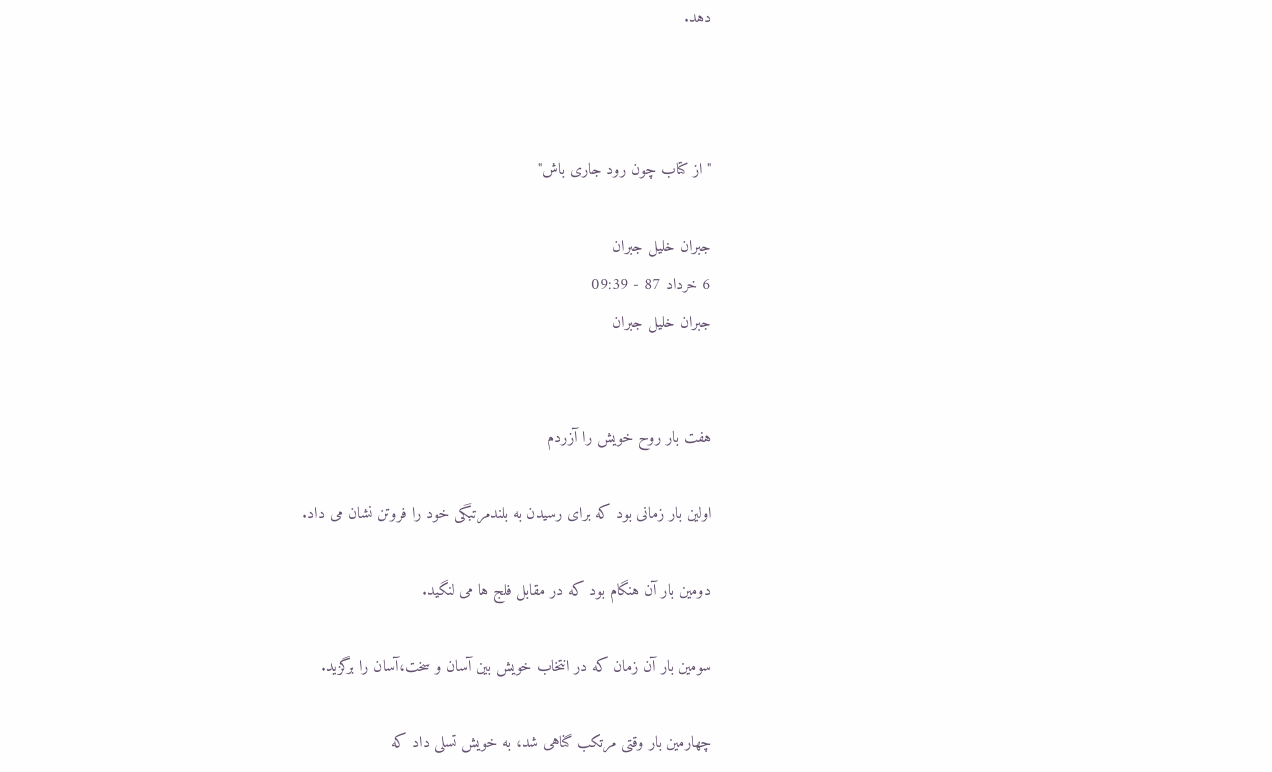دهد.



"از كتاب چون رود جاری باش"

جبران خلیل جبران
6 خرداد 87 - 09:39
جبران خلیل جبران


هفت بار روح خویش را آزردم

اولین بار زمانی بود که برای رسیدن به بلندمرتبگی خود را فروتن نشان می داد.

دومین بار آن هنگام بود که در مقابل فلج ها می لنگید.

سومین بار آن زمان که در انتخاب خویش بین آسان و سخت،آسان را برگزید.

چهارمین بار وقتی مرتکب گناهی شد، به خویش تسلی داد که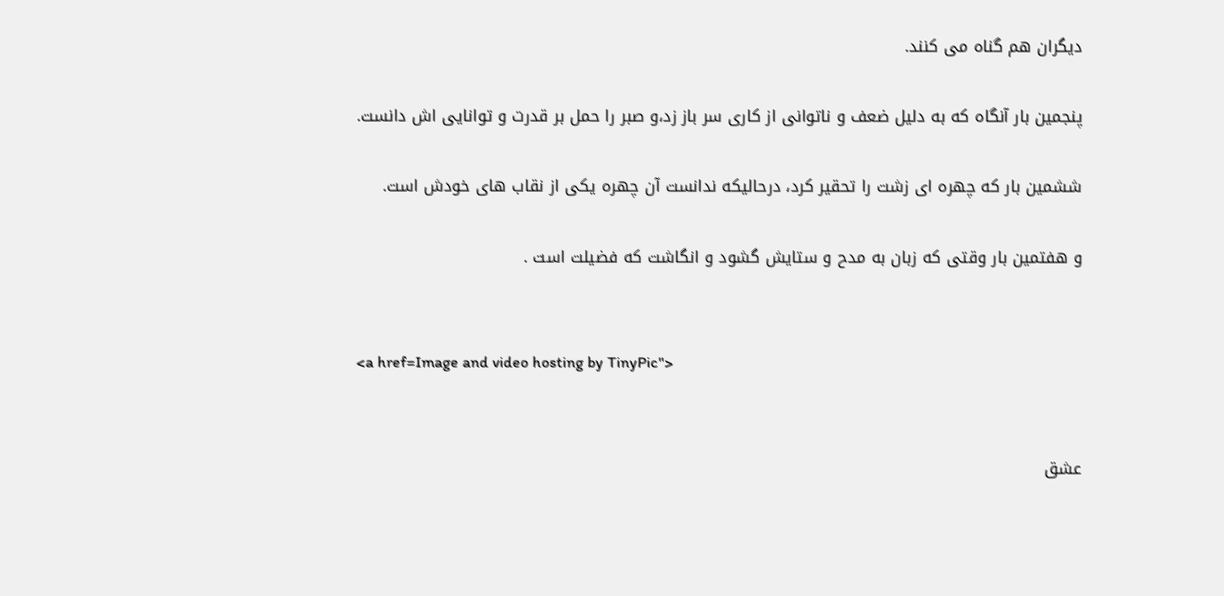دیگران هم گناه می کنند.

پنجمین بار آنگاه که به دلیل ضعف و ناتوانی از کاری سر باز زد،و صبر را حمل بر قدرت و توانایی اش دانست.

ششمین بار که چهره ای زشت را تحقیر کرد، درحالیکه ندانست آن چهره یکی از نقاب های خودش است.

و هفتمین بار وقتی که زبان به مدح و ستایش گشود و انگاشت که فضیلت است .


<a href=Image and video hosting by TinyPic">


عشق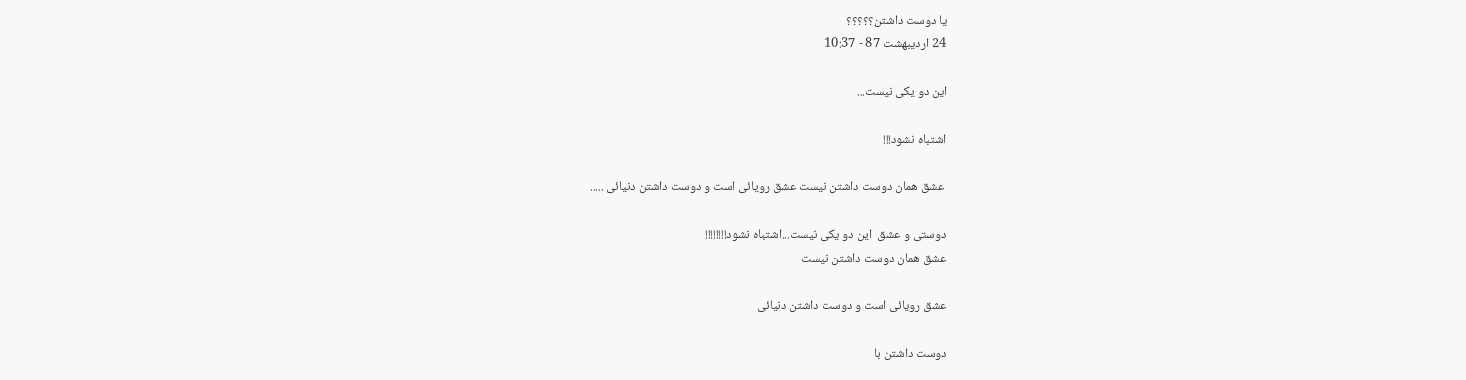یا دوست داشتن؟؟؟؟؟
24 اردیبهشت 87 - 10:37

این دو یکی نیست...

اشتباه نشود!!!

 عشق همان دوست داشتن نیست عشق رویائی است و دوست داشتن دنیائی .....

دوستی و عشق  این دو یکی نیست...اشتباه نشود!!!!!!!!
عشق همان دوست داشتن نیست

عشق رویائی است و دوست داشتن دنیائی

دوست داشتن با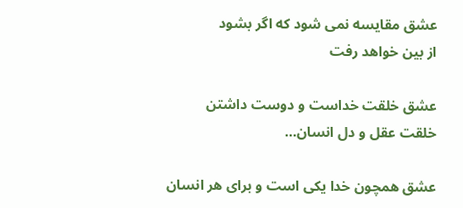عشق مقایسه نمی شود که اگر بشود
از بین خواهد رفت

عشق خلقت خداست و دوست داشتن
خلقت عقل و دل انسان...

عشق همچون خدا یکی است و برای هر انسان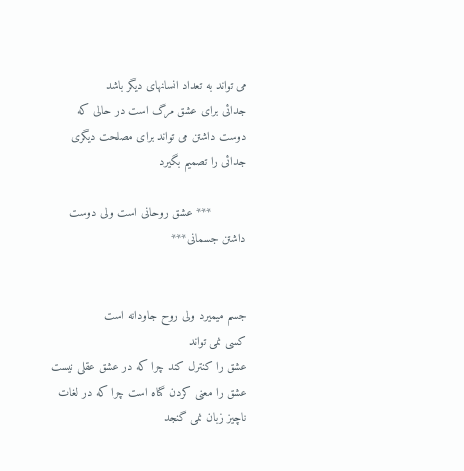می تواند به تعداد انسانهای دیگر باشد
جدائی برای عشق مرگ است در حالی که
دوست داشتن می تواند برای مصلحت دیگری جدائی را تصمیم بگیرد

          *** عشق روحانی است ولی دوست داشتن جسمانی***


جسم میمیرد ولی روح جاودانه است
کسی نمی تواند
عشق را کنترل کند چرا که در عشق عقلی نیست
عشق را معنی کردن گناه است چرا که در لغات ناچیز زبان نمی گنجد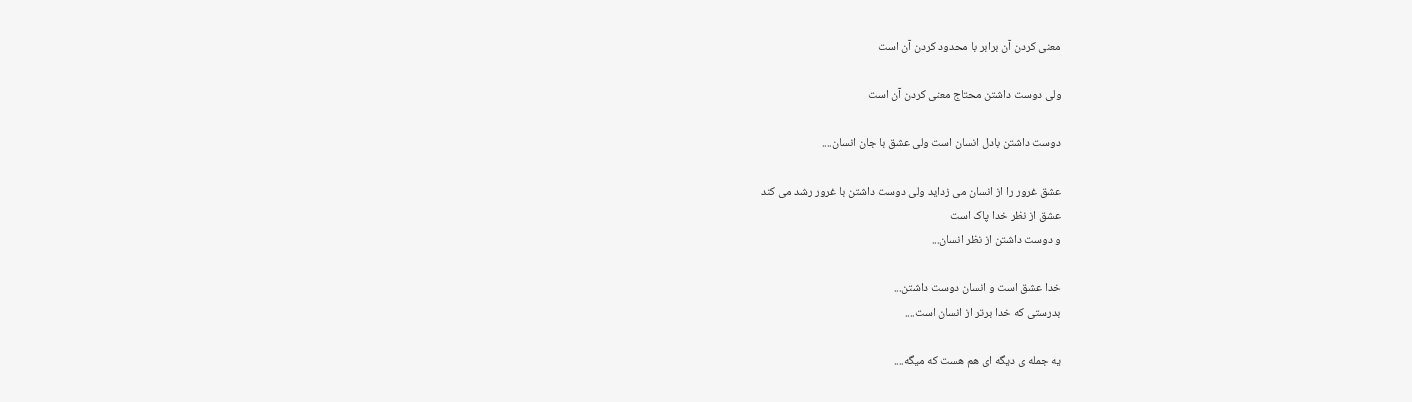معنی کردن آن برابر با محدود کردن آن است

ولی دوست داشتن محتاج معنی کردن آن است

دوست داشتن بادل انسان است ولی عشق با جان انسان....

عشق غرور را از انسان می زداید ولی دوست داشتن با غرور رشد می کند
عشق از نظر خدا پاک است
و دوست داشتن از نظر انسان...

خدا عشق است و انسان دوست داشتن...
بدرستی که خدا برتر از انسان است....

یه جمله ی دیگه ای هم هست که میگه....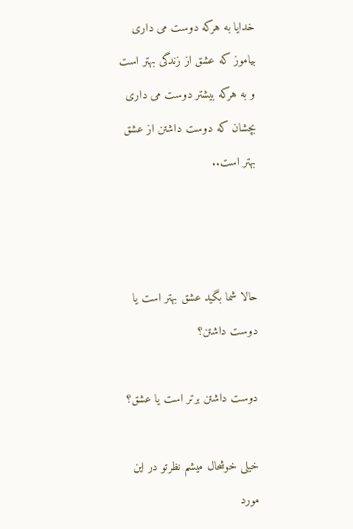خدایا به هرکه دوست می داری بیاموز که عشق از زندگی بهتر است و به هرکه بیشتر دوست می داری بچشان که دوست داشتن از عشق بهتر است..



حالا شما بگید عشق بهتر است یا دوست داشتن؟

دوست داشتن برتر است یا عشق؟

خیلی خوشحال میشم نظرتو در این مورد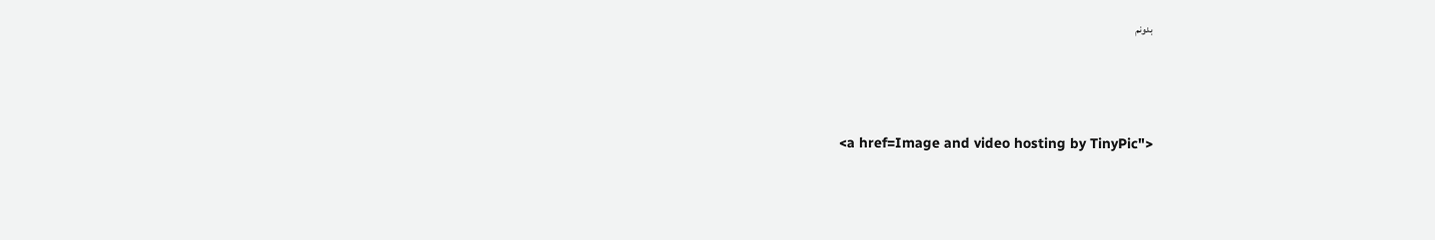بدونم



               <a href=Image and video hosting by TinyPic">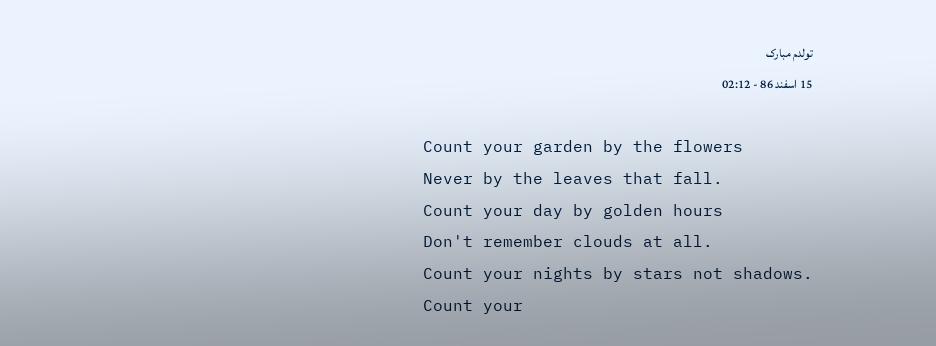تولدم مبارک
15 اسفند 86 - 02:12

Count your garden by the flowers
Never by the leaves that fall.
Count your day by golden hours
Don't remember clouds at all.
Count your nights by stars not shadows.
Count your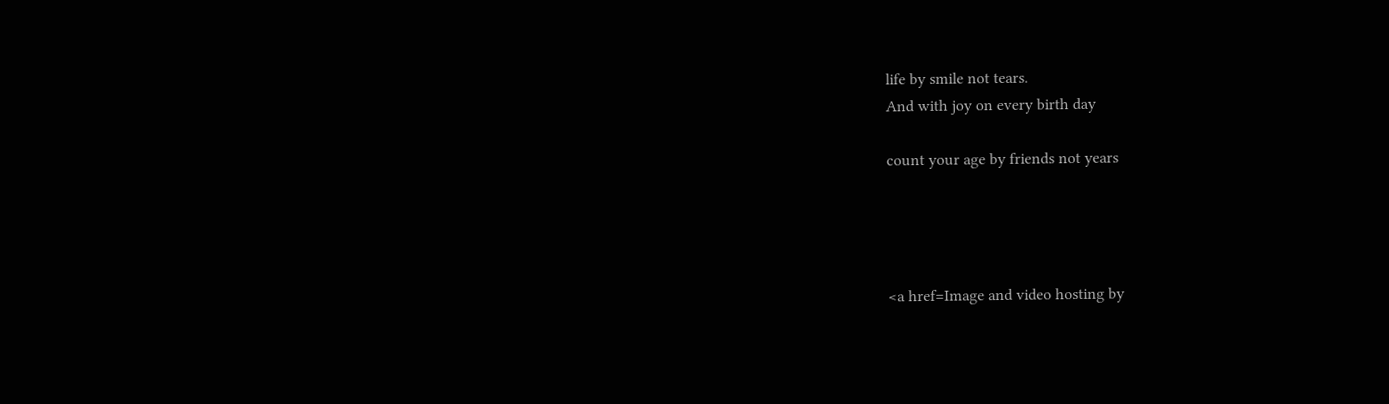life by smile not tears.
And with joy on every birth day

count your age by friends not years




<a href=Image and video hosting by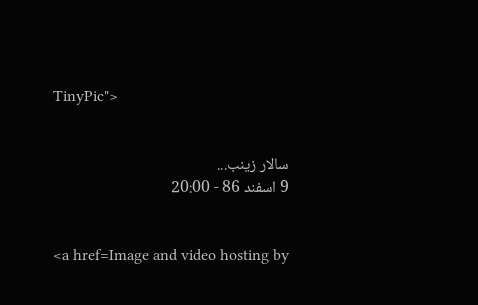TinyPic">


سالار زینب...
9 اسفند 86 - 20:00


<a href=Image and video hosting by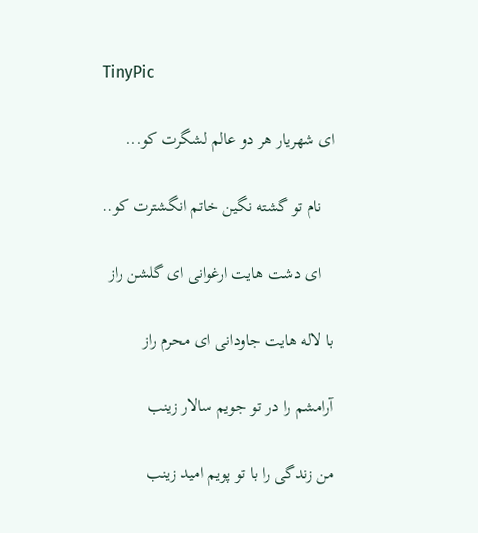TinyPic

ای شهریار هر دو عالم لشگرت کو...

   نام تو گشته نگین خاتم انگشترت کو..

   ای دشت هایت ارغوانی ای گلشن راز

با لاله هایت جاودانی ای محرم راز

آرامشم را در تو جویم سالار زینب

من زندگی را با تو پویم امید زینب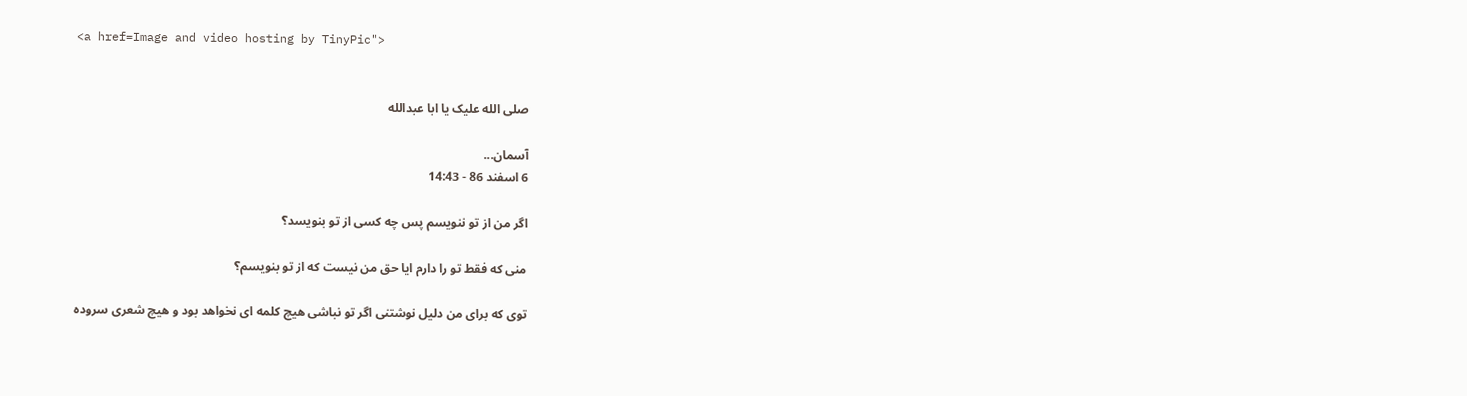<a href=Image and video hosting by TinyPic">


صلی الله علیک یا ابا عبدالله

آسمان...
6 اسفند 86 - 14:43

اگر من از تو ننویسم پس چه کسی از تو بنویسد؟

منی که فقط تو را دارم ایا حق من نیست که از تو بنویسم؟

توی که برای من دلیل نوشتنی اگر تو نباشی هیچ کلمه ای نخواهد بود و هیچ شعری سروده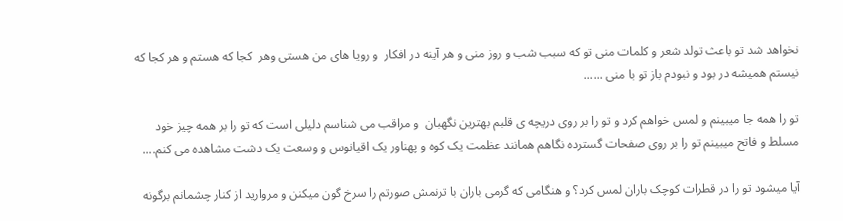نخواهد شد تو باعث تولد شعر و کلمات منی تو که سبب شب و روز منی و هر آینه در افکار  و رویا های من هستی وهر  کجا که هستم و هر کجا که نیستم همیشه در بود و نبودم باز تو با منی ......

تو را همه جا میبینم و لمس خواهم کرد و تو را بر روی دریچه ی قلبم بهترین نگهبان  و مراقب می شناسم دلیلی است که تو را بر همه چیز خود مسلط و فاتح میبینم تو را بر روی صفحات گسترده نگاهم همانند عظمت یک کوه و پهناور یک اقیانوس و وسعت یک دشت مشاهده می کنم....

آیا میشود تو را در قطرات کوچک باران لمس کرد؟ و هنگامی که گرمی باران با ترنمش صورتم را سرخ گون میکنن و مروارید از کنار چشمانم برگونه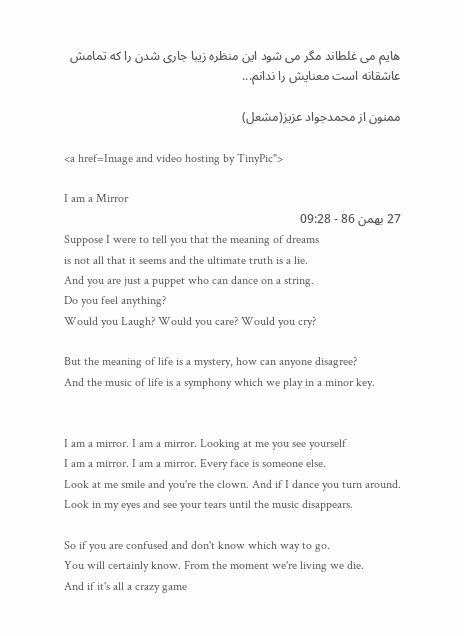هایم می غلطاند مگر می شود این منظره زیبا جاری شدن را که تمامش عاشقانه است معنایش را ندانم...

ممنون از محمدجواد عزیز(مشعل)

<a href=Image and video hosting by TinyPic">

I am a Mirror
27 بهمن 86 - 09:28
Suppose I were to tell you that the meaning of dreams
is not all that it seems and the ultimate truth is a lie.
And you are just a puppet who can dance on a string.
Do you feel anything?
Would you Laugh? Would you care? Would you cry?

But the meaning of life is a mystery, how can anyone disagree?
And the music of life is a symphony which we play in a minor key.


I am a mirror. I am a mirror. Looking at me you see yourself
I am a mirror. I am a mirror. Every face is someone else.
Look at me smile and you're the clown. And if I dance you turn around.
Look in my eyes and see your tears until the music disappears.

So if you are confused and don't know which way to go.
You will certainly know. From the moment we're living we die.
And if it's all a crazy game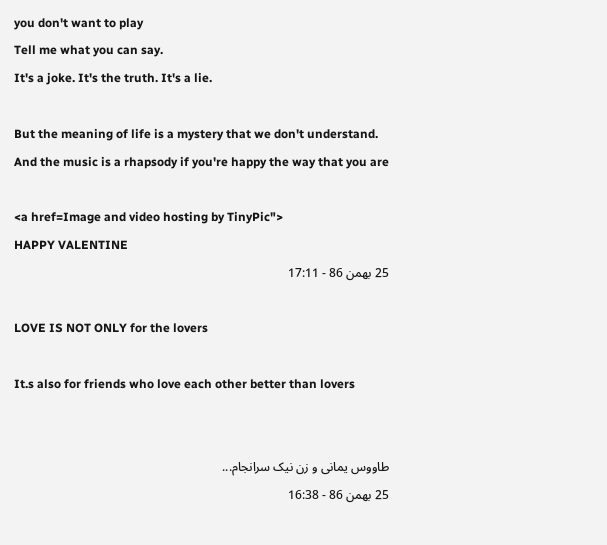you don't want to play
Tell me what you can say.
It's a joke. It's the truth. It's a lie.

But the meaning of life is a mystery that we don't understand.
And the music is a rhapsody if you're happy the way that you are

<a href=Image and video hosting by TinyPic">
HAPPY VALENTINE
25 بهمن 86 - 17:11

LOVE IS NOT ONLY for the lovers

It.s also for friends who love each other better than lovers


طاووس یمانی و زن نیک سرانجام...
25 بهمن 86 - 16:38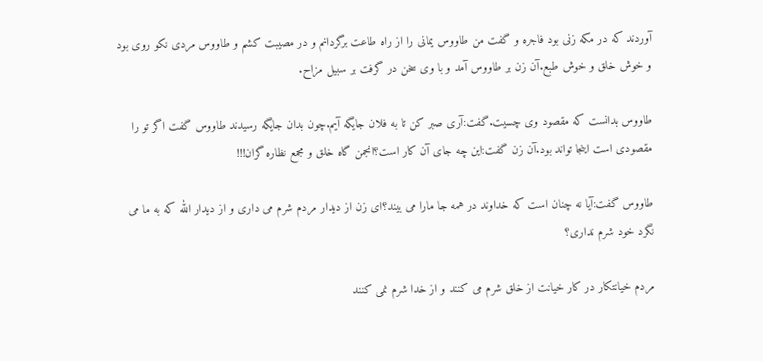آوردند که در مکه زنی بود فاجره و گفت من طاووس یمانی را از راه طاعت برگردانم و در مصیبت کشم و طاووس مردی نکو روی بود و خوش خلق و خوش طبع.آن زن بر طاووس آمد و با وی سخن در گرفت بر سبیل مزاح.

طاووس بدانست که مقصود وی چسیت.گفت:آری صبر کن تا به فلان جایگه آیم.چون بدان جایگه رسیدند طاووس گفت اگر تو را مقصودی است اینجا تواند بود.آن زن گفت:این چه جای آن کار است؟انجمن گاه خلق و مجمع نظاره گران!!!

طاووس گفت:آیا نه چنان است که خداوند در همه جا مارا می بیند؟ای زن از دیدار مردم شرم می داری و از دیدار الله که به ما می نگرد خود شرم نداری؟

مردم خیانتکار در کار خیانت از خلق شرم می کنند و از خدا شرم نمی کنند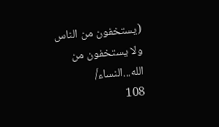(یستخفون من الناس ولا یستخفون من الله...النساء/
108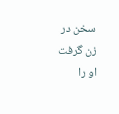سخن در زن گرفت او را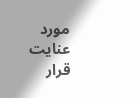مورد عنایت قرار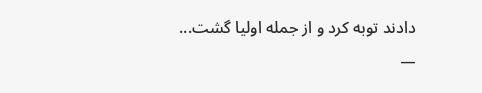دادند توبه کرد و از جمله اولیا گشت...
__